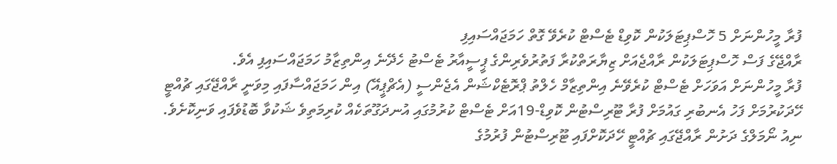ފުރާ މީހުންނަށް 5 ހޮސްޕިޓަލަކުން ކޮވިޑް ޓެސްޓް ކުރެވޭ ގޮތް ހަމަޖައްސައިފި
ރާއްޖޭގެ ފަސް ހޮސްޕިޓަލަކުން ރާއްޖެއަށް ޒިޔާރަތްކުރާ ފަތުރުވެރިންގެ ޕީސީއާރު ޓެސްޓު ހެދޭނެ އިންތިޒާމު ހަމަޖައްސައިފި އެވެ.
ފުރާ މީހުންނަށް އަވަހަށް ޓެސްޓް ކުރެވޭނެ އިންތިޒާމް ހެލްތު ޕްރޮޓެކްޝަން އެޖެންސީ (އެޗްޕީއޭ) އިން ހަމަޖައްސާފައި މިވަނީ ރާއްޖޭގައި ޗުއްޓީ ހޭދަކުރުމަށް ފަހު އެނބުރި ގައުމަށް ފުރާ ޓޫރިސްޓުން ކޮވިޑް-19އަށް ޓެސްޓް ކުރުމުގައި އުނދަގޫތަކެއް ކުރިމަތިވެ ޝަކުވާ ބޮޑުވެފައި ވަނިކޮށެވެ.
ނިއު ނޯމަލްގެ ދަށުން ރާއްޖޭގައި ޗުއްޓީ ހޭދަކޮށްފައި ޓޫރިސްޓުން ފުރުމުގެ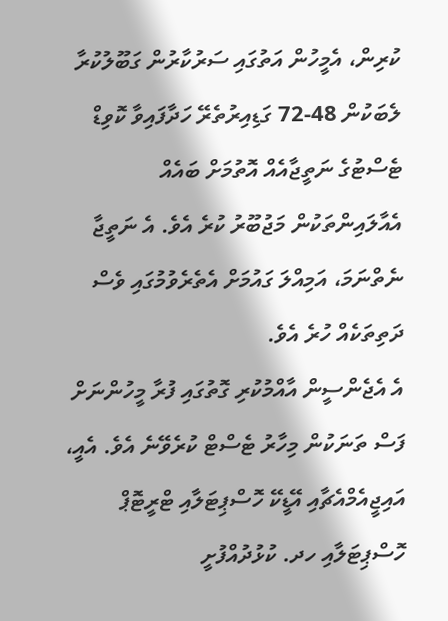ކުރިން، އެމީހުން އަތުގައި ސަރުކާރުން ގަބޫލުކުރާ ލެބަކުން 48-72 ގަޑިއިރުތެރޭ ހަދާފައިވާ ކޮވިޑް ޓެސްޓުގެ ނަތީޖާއެއް އޮތުމަށް ބައެއް އެއާލައިންތަކުން މަޖުބޫރު ކުރެ އެވެ. އެ ނަތީޖާ ނެތްނަމަ، އަމިއްލަ ގައުމަށް އެތެރެވުމުގައި ވެސް ދަތިތަކެއް ހުރެ އެވެ.
އެ އެޖެންސީން އާއްމުކުރި ގޮތުގައި ފުރާ މީހުންނަށް ފަސް ތަނަކުން މިހާރު ޓެސްޓް ކުރެވޭނެ އެވެ. އެއީ، އައިޖީއެމްއެޗާއި އޭޑީކޭ ހޮސްޕިޓަލާއި ޓްރީޓޮޕް ހޮސްޕިޓަލާއި ހދ. ކުޅުދުއްފުށީ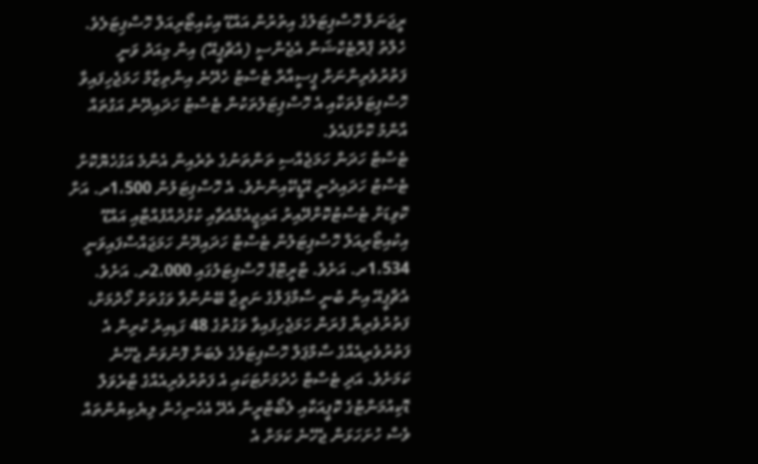ރީޖަނަލް ހޮސްޕިޓަލުގެ އިތުރުން އައްޑޫ އިކުއިޓޯރިއަލް ހޮސްޕިޓަލެވެ.
ހެލްތު ޕްރޮޓެކްޝަން އެޖެންސީ (އެޗްޕީއޭ) އިން މިއަދު ވަނީ ފަތުރުވެރިންނަށް ޕީސީއާރް ޓެސްޓު ހެދޭނެ އިންތިޒާމް ހަމަޖެހިފައިވާ ހޮސްޕިޓަލުތަކާއި އެ ހޮސްޕިޓަލުތަކުން ޓެސްޓު ހަދައިދޭނެ އަގުތައް އާންމު ކޮށްފައެވެ.
ޓެސްޓް ހަދަން ހަމަޖެއްސި ތަންތަނުގެ ތެރެއިން އެންމެ އަގުހެޔޮކޮށް ޓެސްޓު ހަދައިދެނީ އޭޑީކޭއިންނެވެ. އެ ހޮސްޕިޓަލުން 1،500ރ. އަށް ކޮވިޑަށް ޓެސްޓުކޮށްދޭއިރު އައިޖީއެމްއެޗާއި ކުޅުދުއްފުއްޓާއި އައްޑޫ އިކުއިޓޯރިއަލް ހޮސްޕިޓަލުން ޓެސްޓް ހަދައިދޭން ހަމަޖައްސާފައިވަނީ 1،534ރ. އަށެވެ. ޓްރީޓޮޕް ހޮސްޕިޓަލުގައި 2،000ރ. އަށެވެ.
އެޗްޕީއޭ އިން ބުނީ ސާމްޕަލްގެ ނަތީޖާ ބޭނުންވާ ވަގުތަށް ހޯދުމަށް، ފަތުރުވެރިޔާ ފުރަން ހަމަޖެހިފައިވާ ވަގުތުގެ 48 ގަޑިއިރު ކުރިން އެ ފަތުރުވެރިއެއްގެ ސާމްޕަލް ހޮސްޕިޓަލުގެ ލެބަށް ފޮނުވަން ޖެހޭނެ ކަމަށެވެ. އަދި ޓެސްޓް ހެދުމަށްޓަކައި އެ ފަތުރުވެރިއެއްގެ ޓްރެވަލް ޑޮކިއުމަންޓުގެ ކޮޕީއަކާއި ލެބޯޓްރީން އެދޭ އެހެނިހެން ލިޔެކިޔުންތައް ވެސް ހުށަހަޅަން ޖެހޭނެ ކަމަށް އެ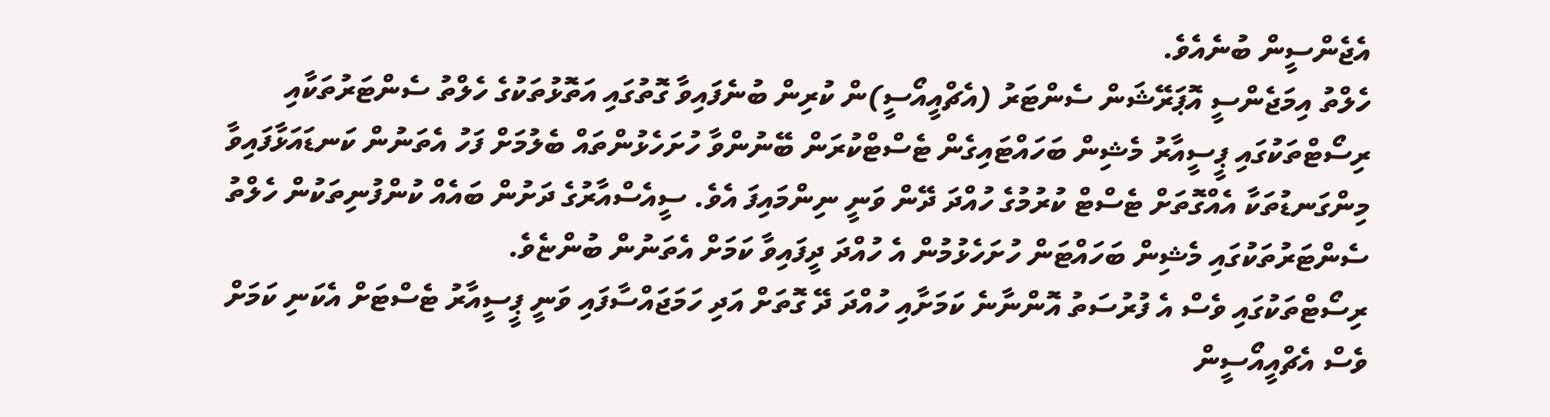އެޖެންސީން ބުނެއެވެ.
ހެލްތު އިމަޖެންސީ އޮޕަރޭޝަން ސެންޓަރު (އެޗްއީއޯސީ)ން ކުރިން ބުނެފައިވާ ގޮތުގައި އަތޮޅުތަކުގެ ހެލްތު ސެންޓަރުތަކާއި ރިސޯޓްތަކުގައި ޕީސީއާރު މެޝިން ބަހައްޓައިގެން ޓެސްޓްކުރަން ބޭނުންވާ ހުށަހެޅުންތައް ބެލުމަށް ފަހު އެތަނުން ކަނޑައަޅާފައިވާ މިންގަނޑުތަކާ އެއްގޮތަށް ޓެސްޓް ކުރުމުގެ ހުއްދަ ދޭން ވަނީ ނިންމައިފަ އެވެ. ސީއެސްއާރުގެ ދަށުން ބައެއް ކުންފުނިތަކުން ހެލްތު ސެންޓަރުތަކުގައި މެޝިން ބަހައްޓަން ހުށަހެޅުމުން އެ ހުއްދަ ދީފައިވާ ކަމަށް އެތަނުން ބުންޏެވެ.
ރިސޯޓްތަކުގައި ވެސް އެ ފުރުސަތު އޮންނާނެ ކަމަށާއި ހުއްދަ ދޭ ގޮތަށް އަދި ހަމަޖައްސާފައި ވަނީ ޕީސީއާރު ޓެސްޓަށް އެކަނި ކަމަށް ވެސް އެޗްއީއޯސީން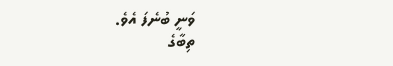ވަނީ ބުނެފަ އެވެ.
ތިބާގެ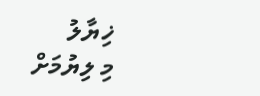ޚިޔާލު
މި ލިޔުމަށް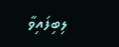ލިބިފައިވާ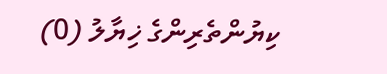ކިޔުންތެރިންގެ ޚިޔާލު (0)